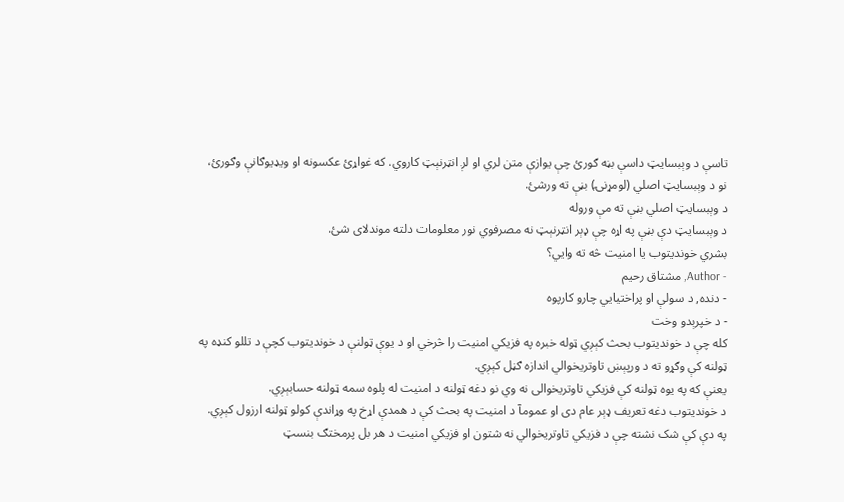تاسې د وېبسایټ داسې بڼه ګورئ چې یوازې متن لري او لږ انټرنېټ کاروي. که غواړئ عکسونه او ویډیوګانې وګورئ، نو د وېبسایټ اصلي (لومړنۍ) بڼې ته ورشئ.
د وېبسایټ اصلي بڼې ته مې وروله
د وېبسایټ دې بڼې په اړه چې ډېر انټرنېټ نه مصرفوي نور معلومات دلته موندلای شئ.
بشري خوندیتوب یا امنیت څه ته وايي؟
- Author, مشتاق رحیم
- دنده, د سولې او پراختیايي چارو کارپوه
- د خپرېدو وخت
کله چې د خوندیتوب بحث کېږي ټوله خبره په فزیکي امنیت را څرخي او د یوې ټولنې د خوندیتوب کچې د تللو کنډه په ټولنه کې وګړو ته د ورپېښ تاوتریخوالي اندازه ګڼل کېږي.
یعنې که په یوه ټولنه کې فزیکي تاوتریخوالی نه وي نو دغه ټولنه د امنیت له پلوه سمه ټولنه حسابېږي.
د خوندیتوب دغه تعریف ډېر عام دی او عمومآ د امنیت په بحث کې د همدې اړخ په وړاندې کولو ټولنه ارزول کېږي.
په دې کې شک نشته چې د فزیکي تاوتریخوالي نه شتون او فزیکي امنیت د هر بل پرمختګ بنسټ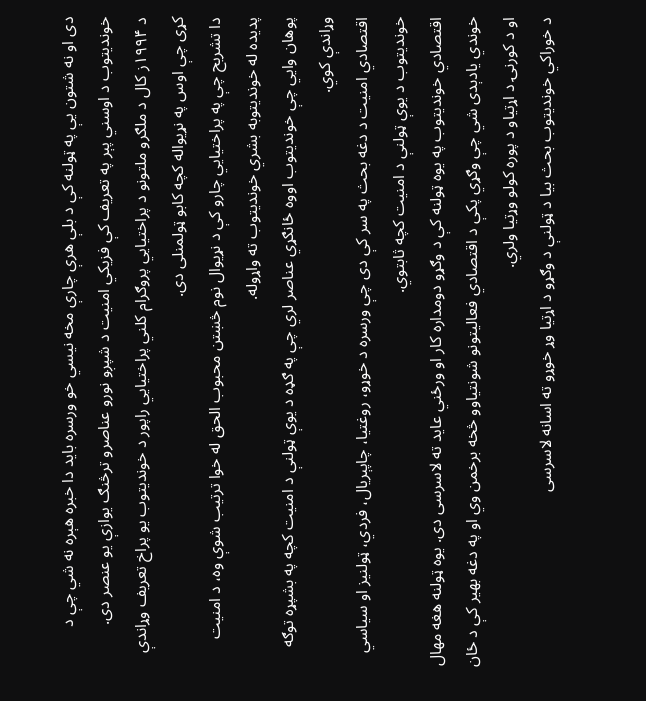دی او نه شتون یې په ټولنه کې د بلې هرې چارې مخه نیسي خو ورسره باید دا خبره هېره نه شي چې د خوندیتوب د اوسني پېر په تعریف کې فزیکي امنیت د شپږو نورو عناصرو ترڅنګ یوازې یو عنصر دی.
د ۱۹۹۴ز کال د ملګرو ملتونو د پراختیايي پروګرام کلني پراختیايي راپور د خوندیتوب یو پراخ تعریف وړاندې کړی چې اوس په نړیواله کچه کابو ټولمنلی دی.
دا تشریح چې په پراختیايي چارو کې د نړیوال نوم څښتن محبوب الحق له خوا ترتیب شوې وه، د امنیت پدیده له خوندیتوبه بشري خوندیتوب ته واړوله.
پوهان وايي چې خوندیتوب اووه ځانګړي عناصر لري چې په ګډه د یوې ټولنې د امنیت کچه په بشپړه توګه وړاندې کوي.
اقتصادي امنیت د دغه بحث په سر کې دی چې ورسره د خوړو، روغتیا، چاپېریال، فردي، ټولنیز او سیاسي خوندیتوب د یوې ټولنې د امنیت کچه ثابتوي.
اقتصادي خوندیتوب په یوه ټولنه کې د وګړو دومداره کار او ورځني عاید ته لاسرسی دی. یوه ټولنه هغه مهال خوندي یادېدی شي چې وګړي پکې د اقتصادي فعالیتونو شونتیاوو څخه برخمن وي او په دغه بهیر کې د ځان او د کورنۍ د اړتیاو د پوره کولو وړتیا ولري.
د خوراکي خوندیتوب بحث بیا د ټولنې د وګړو د اړتیا وړ خوړو ته اسانه لاسرسی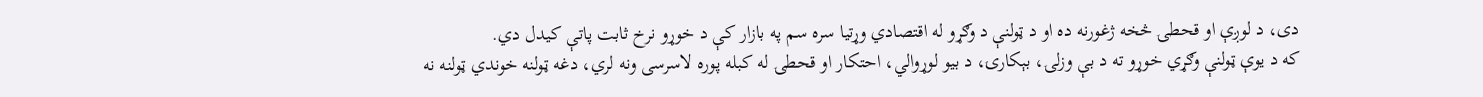دی، د لوږې او قحطۍ څخه ژغورنه ده او د ټولنې د وګړو له اقتصادي وړتیا سره سم په بازار کې د خوړو نرخ ثابت پاتې کیدل دي.
که د یوې ټولنې وګړي خوړو ته د بې وزلۍ، بېکارۍ، د بیو لوړوالي، احتکار او قحطۍ له کبله پوره لاسرسی ونه لري، دغه ټولنه خوندي ټولنه نه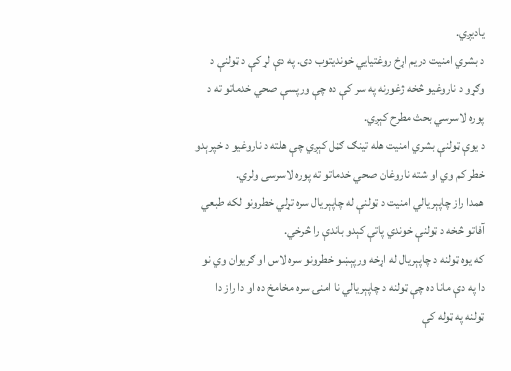یادیږي.
د بشري امنیت دریم اړخ روغتیايي خوندیتوب دی. په دې لړ کې د ټولنې د وګړو د ناروغیو څخه ژغورنه په سر کې ده چې ورپسې صحي خدماتو ته د پوره لاسرسي بحث مطرح کېږي.
د یوې ټولنې بشري امنیت هله تینګ ګڼل کېږي چې هلته د ناروغیو د خپرېدو خطر کم وي او شته ناروغان صحي خدماتو ته پوره لاسرسی ولري.
همدا راز چاپېریالي امنیت د ټولنې له چاپېریال سره تړلي خطرونو لکه طبعي آفاتو څخه د ټولنې خوندي پاتې کېدو باندې را څرخي.
که یوه ټولنه د چاپېریال له اړخه ورپېښو خطرونو سره لاس او ګریوان وي نو دا په دې مانا ده چې ټولنه د چاپېریالي نا امنۍ سره مخامخ ده او دا راز دا ټولنه په ټوله کې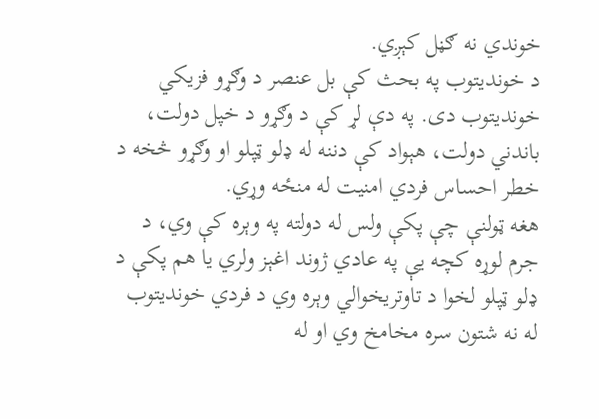خوندي نه ګڼل کېږي.
د خوندیتوب په بحث کې بل عنصر د وګړو فزیکي خوندیتوب دی. په دې لړ کې د وګړو د خپل دولت، باندني دولت، هېواد کې دننه له ډلو ټپلو او وګړو څخه د خطر احساس فردي امنیت له منځه وړي.
هغه ټولنې چې پکې ولس له دولته په وېره کې وي، د جرم لوړه کچه یې په عادي ژوند اغېز ولري یا هم پکې د ډلو ټپلو لخوا د تاوتریخوالي وېره وي د فردي خوندیتوب له نه شتون سره مخامخ وي او له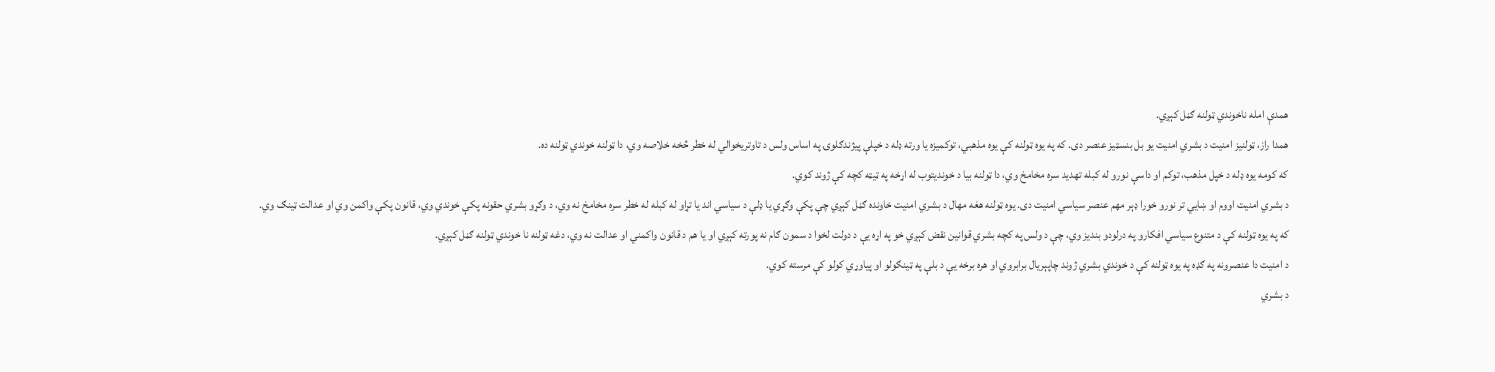همدې امله ناخوندي ټولنه ګڼل کېږي.
همدا راز، ټولنیز امنیت د بشري امنیت یو بل بنسټیز عنصر دی. که په یوه ټولنه کې یوه مذهبي، توکمیزه یا ورته ډله د خپلې پیژندګلوۍ په اساس ولس د تاوتریخوالي له خطر څخه خلاصه وي، دا ټولنه خوندي ټولنه ده.
که کومه یوه ډله د خپل مذهب، توکم او داسې نورو له کبله تهدید سره مخامخ وي، دا ټولنه بیا د خوندیتوب له اړخه په ټیټه کچه کې ژوند کوي.
د بشري امنیت اووم او ښايي تر نورو خورا ډېر مهم عنصر سیاسي امنیت دی. یوه ټولنه هغه مهال د بشري امنیت خاونده ګڼل کېږي چې پکې وګړي یا ډلې د سیاسي اند یا تړاو له کبله له خطر سره مخامخ نه وي، د وګړو بشري حقونه پکې خوندي وي، قانون پکې واکمن وي او عدالت ټینګ وي.
که په یوه ټولنه کې د متنوع سیاسي افکارو په درلودو بندیز وي، چې د ولس په کچه بشري قوانین نقض کېږي خو په اړه یې د دولت لخوا د سمون ګام نه پورته کېږي او یا هم د قانون واکمني او عدالت نه وي، دغه ټولنه نا خوندي ټولنه ګڼل کېږي.
د امنیت دا عنصرونه په ګډه په یوه ټولنه کې د خوندي بشري ژوند چاپېریال برابروي او هره برخه یې د بلې په ټینګولو او پیاوړي کولو کې مرسته کوي.
د بشري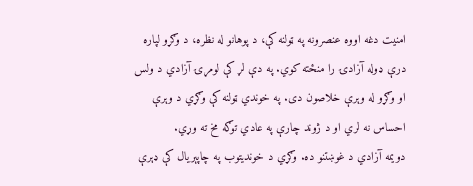امنیت دغه اووه عنصرونه په ټولنه کې، د پوهانو له نظره، د وګړو لپاره درې ډوله آزادۍ را منځته کوي. په دې لړ کې لومړۍ آزادي د ولس او وګړو له وېرې خلاصون دی. په خوندي ټولنه کې وګړي د وېرې احساس نه لري او د ژوند چارې په عادي توګه مخ ته وړي.
دویمه آزادي د غوښتنو ده. وګړي د خوندیتوب په چاپېریال کې ډېرې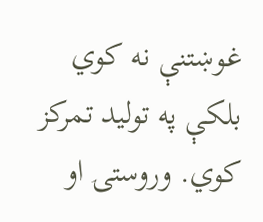غوښتنې نه کوي بلکې په تولید تمرکز کوي. وروستۍ او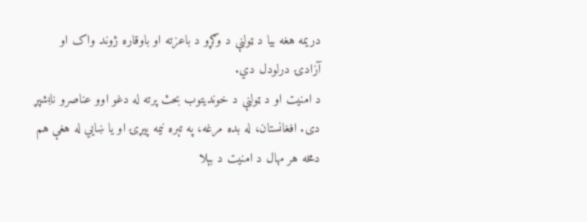دریمه هغه بیا د ټولنې د وګړو د باعزته او باوقاره ژوند واک او آزادۍ درلودل دي.
د امنیت او د ټولنې د خوندیتوب بحث پرته له دغو اوو عناصرو نابشپړ دی. افغانستان، له بده مرغه، په تېره نیمه پیړۍ او یا ښايي له هغې هم دمخه هر مهال د امنیت د بېلا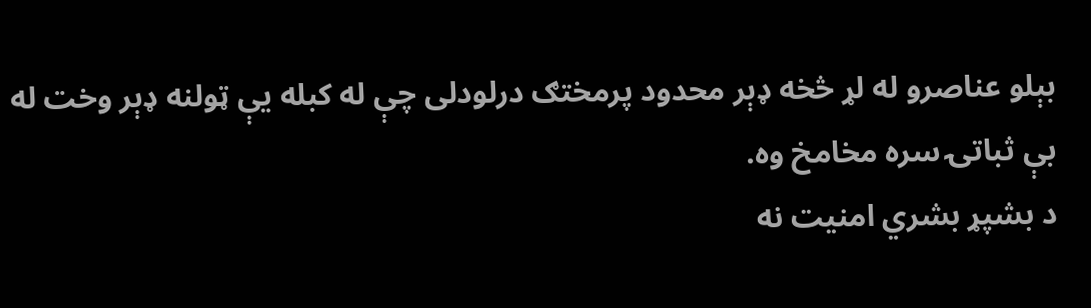بېلو عناصرو له لړ څخه ډېر محدود پرمختګ درلودلی چې له کبله یې ټولنه ډېر وخت له بې ثباتۍ سره مخامخ وه.
د بشپړ بشري امنیت نه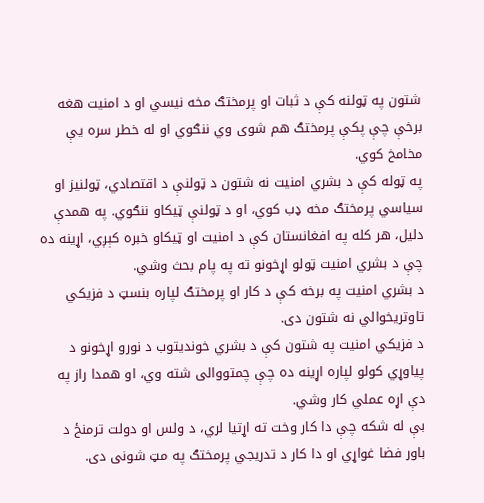شتون په ټولنه کې د ثبات او پرمختګ مخه نیسي او د امنیت هغه برخې چې پکې پرمختګ هم شوی وي ننګوي او له خطر سره یې مخامخ کوي.
په ټوله کې د بشري امنیت نه شتون د ټولنې د اقتصادي، ټولنیز او سیاسي پرمختګ مخه ډب کوي، او د ټولنې ټیکاو ننګوي. په همدې دلیل، هر کله په افغانستان کې د امنیت او ټیکاو خبره کېږي، اړینه ده چې د بشري امنیت ټولو اړخونو ته په پام بحث وشي.
د بشري امنیت په برخه کې د کار او پرمختګ لپاره بنسټ د فزیکي تاوتریخوالي نه شتون دی.
د فزیکي امنیت په شتون کې د بشري خوندیتوب د نورو اړخونو د پیاوړي کولو لپاره اړینه ده چې چمتووالی شته وي، او همدا راز په دې اړه عملي کار وشي.
بې له شکه چې دا کار وخت ته اړتیا لري، د ولس او دولت ترمنځ د باور فضا غواړي او دا کار د تدریجي پرمختګ په مټ شونی دی.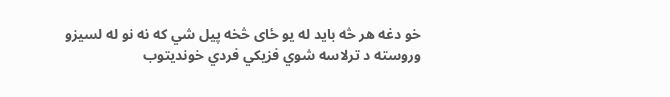خو دغه هر څه باید له یو ځای څخه پیل شي که نه نو له لسیزو وروسته د ترلاسه شوي فزیکي فردي خوندیتوب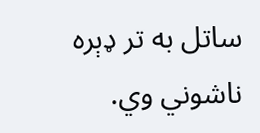ساتل به تر ډېره ناشوني وي.